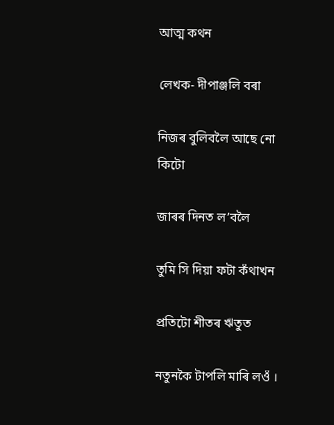আত্ম কথন

লেখক- দীপাঞ্জলি বৰা

নিজৰ বুলিবলৈ আছে নো কিটো

জাৰৰ দিনত ল’বলৈ

তুমি সি দিয়া ফটা কঁথাখন

প্ৰতিটো শীতৰ ঋতুত

নতুনকৈ টাপলি মাৰি লওঁ ।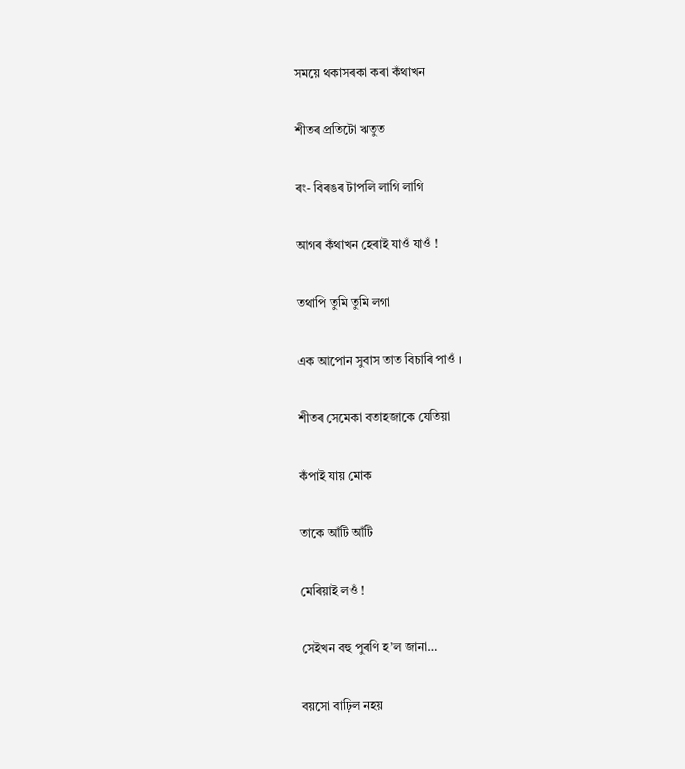সময়ে থকাসৰকা কৰা কঁথাখন

শীতৰ প্ৰতিটো ঋতুত

ৰং- বিৰঙৰ টাপলি লাগি লাগি

আগৰ কঁথাখন হেৰাই যাওঁ যাওঁ !

তথাপি তুমি তুমি লগা

এক আপোন সুবাস তাত বিচাৰি পাওঁ ।

শীতৰ সেমেকা বতাহজাকে যেতিয়া

কঁপাই যায় মোক

তাকে আঁটি আঁটি

মেৰিয়াই লওঁ !

সেইখন বহু পুৰণি হ’ল জানা…

বয়সো বাঢ়িল নহয়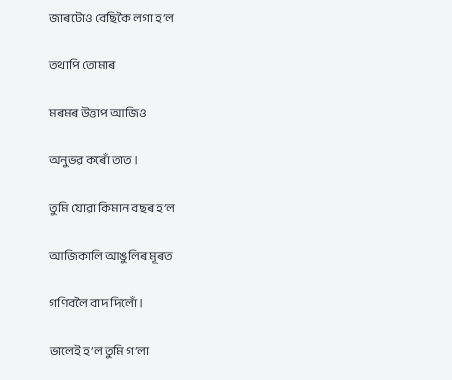জাৰটোও বেছিকৈ লগা হ’ল

তথাপি তোমাৰ

মৰমৰ উত্তাপ আজিও

অনুভৱ কৰোঁ তাত ।

তুমি যোৱা কিমান বছৰ হ’ল

আজিকালি আঙুলিৰ মূৰত

গণিবলৈ বাদ দিলোঁ।

ভালেই হ’ল তুমি গ’লা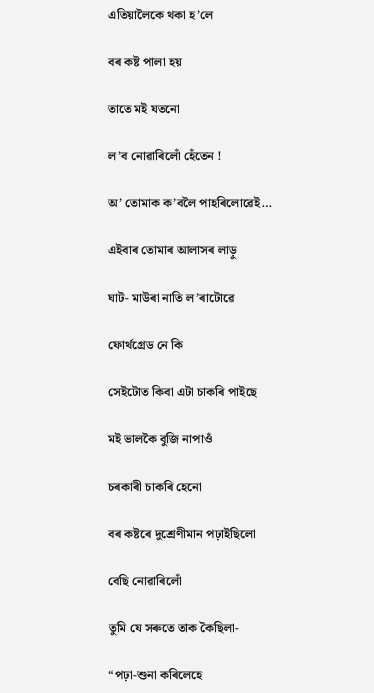এতিয়ালৈকে থকা হ’লে

বৰ কষ্ট পালা হয়

তাতে মই যতনো

ল’ব নোৱাৰিলোঁ হেঁতেন !

অ’ তোমাক ক’বলৈ পাহৰিলোৱেই…

এইবাৰ তোমাৰ আলাসৰ লাড়ু

ঘাট- মাউৰা নাতি ল’ৰাটোৱে

ফোৰ্থগ্ৰেড নে কি

সেইটোত কিবা এটা চাকৰি পাইছে

মই ভালকৈ বুজি নাপাওঁ

চৰকাৰী চাকৰি হেনো

বৰ কষ্টৰে দুশ্ৰেণীমান পঢ়াইছিলো

বেছি নোৱাৰিলোঁ

তুমি যে সৰুতে তাক কৈছিলা-

“পঢ়া-শুনা কৰিলেহে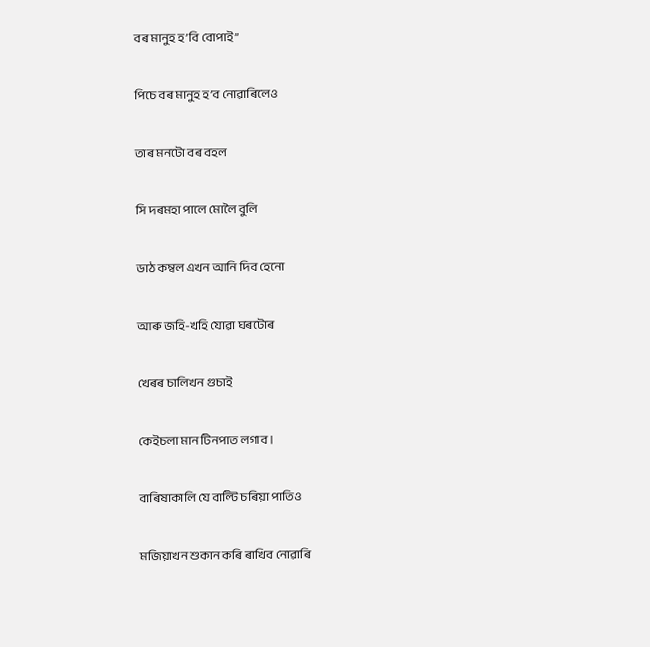বৰ মানুহ হ’বি বোপাই”

পিচে বৰ মানুহ হ’ব নোৱাৰিলেও

তাৰ মনটো বৰ বহল

সি দৰমহা পালে মোলৈ বুলি

ডাঠ কম্বল এখন আনি দিব হেনো

আৰু জহি-খহি যোৱা ঘৰটোৰ

খেৰৰ চালিখন গুচাই

কেইচলা মান টিনপাত লগাব ।

বাৰিষাকালি যে বাল্টি চৰিয়া পাতিও

মজিয়াখন শুকান কৰি ৰাখিব নোৱাৰি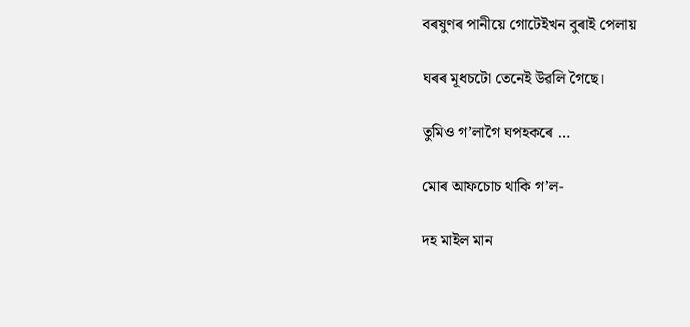বৰষুণৰ পানীয়ে গোটেইখন বুৰাই পেলায়

ঘৰৰ মূধচটো তেনেই উৱলি গৈছে।

তুমিও গ’লাগৈ ঘপহকৰে …

মোৰ আফচোচ থাকি গ’ল-

দহ মাইল মান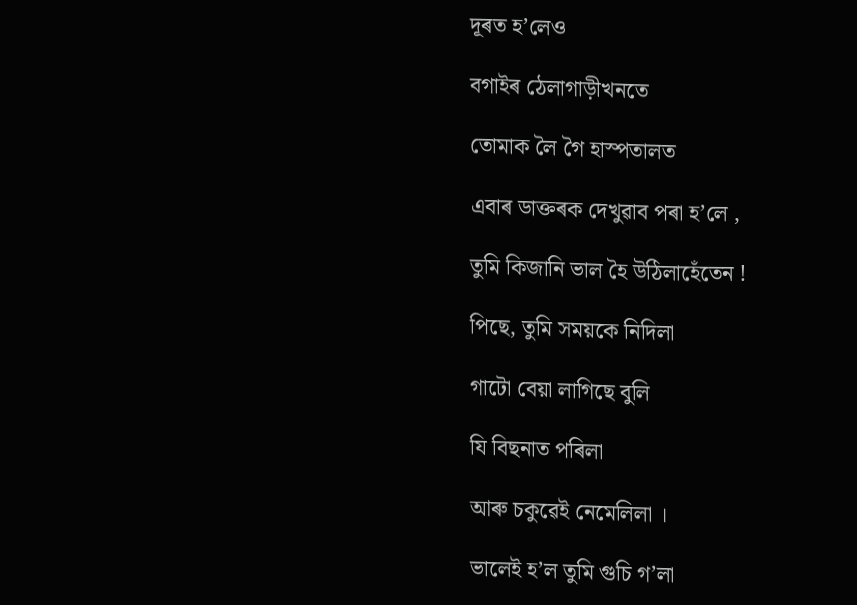দূৰত হ’লেও

বগাইৰ ঠেলাগাড়ীখনতে

তোমাক লৈ গৈ হাস্পতালত

এবাৰ ডাক্তৰক দেখুৱাব পৰা হ’লে ,

তুমি কিজানি ভাল হৈ উঠিলাহেঁতেন !

পিছে, তুমি সময়কে নিদিলা

গাটো বেয়া লাগিছে বুলি

যি বিছনাত পৰিলা

আৰু চকুৱেই নেমেলিলা ।

ভালেই হ’ল তুমি গুচি গ’লা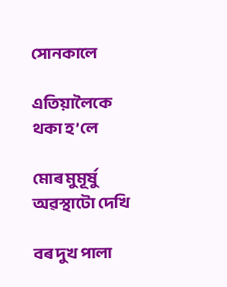সোনকালে

এতিয়ালৈকে থকা হ’লে

মোৰ মুমূৰ্ষু অৱস্থাটো দেখি

বৰ দুখ পালা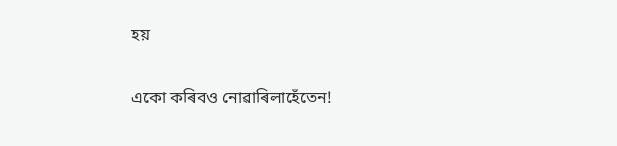হয়

একো কৰিবও নোৱাৰিলাহেঁতেন!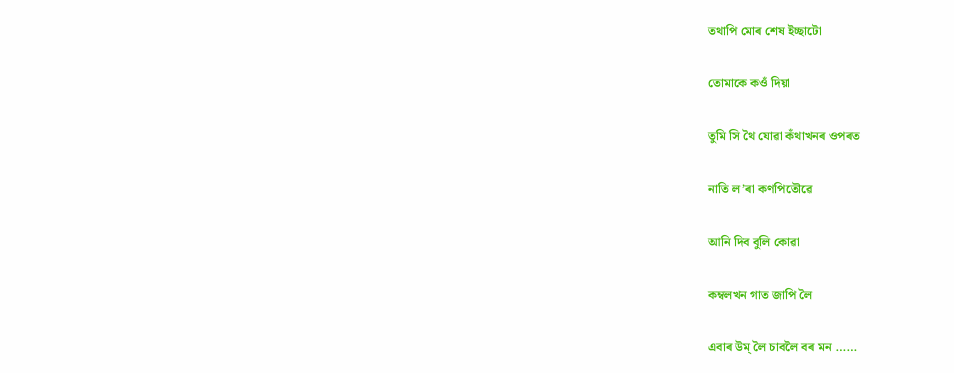তথাপি মোৰ শেষ ইচ্ছাটো

তোমাকে কওঁ দিয়া

তুমি সি থৈ যোৱা কঁথাখনৰ ওপৰত

নাতি ল’ৰা কণপিতৌৱে

আনি দিব বুলি কোৱা

কম্বলখন গাত জাপি লৈ

এবাৰ উম্ লৈ চাবলৈ বৰ মন ……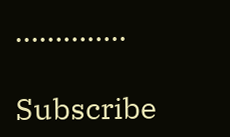…………..

Subscribe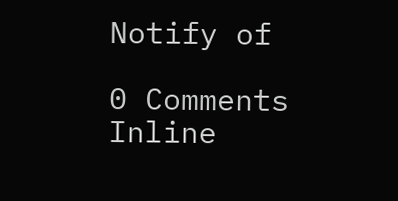Notify of

0 Comments
Inline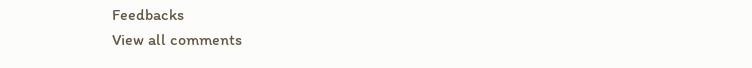Feedbacks
View all comments